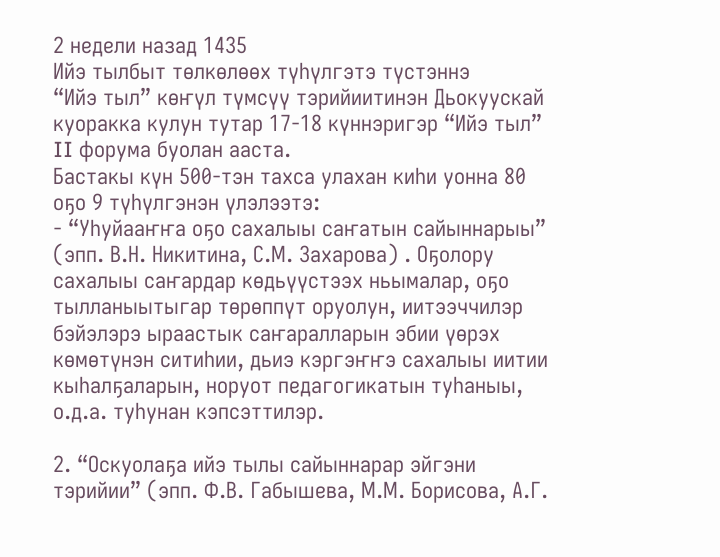2 недели назад 1435
Ийэ тылбыт төлкөлөөх түһүлгэтэ түстэннэ
“Ийэ тыл” көҥүл түмсүү тэрийиитинэн Дьокуускай куоракка кулун тутар 17-18 күннэригэр “Ийэ тыл” II форума буолан ааста.
Бастакы күн 500-тэн тахса улахан киһи уонна 80 оҕо 9 түһүлгэнэн үлэлээтэ:
- “Уһуйааҥҥа оҕо сахалыы саҥатын сайыннарыы” (эпп. В.Н. Никитина, С.М. Захарова) . Оҕолору сахалыы саҥардар көдьүүстээх ньымалар, оҕо тылланыытыгар төрөппүт оруолун, иитээччилэр бэйэлэрэ ыраастык саҥаралларын эбии үөрэх көмөтүнэн ситиһии, дьиэ кэргэҥҥэ сахалыы иитии кыһалҕаларын, норуот педагогикатын туһаныы, о.д.а. туһунан кэпсэттилэр.

2. “Оскуолаҕа ийэ тылы сайыннарар эйгэни тэрийии” (эпп. Ф.В. Габышева, М.М. Борисова, А.Г.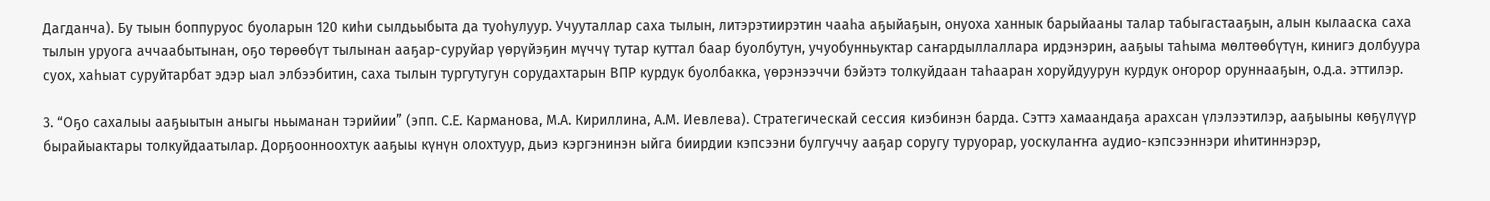Дагданча). Бу тыын боппуруос буоларын 120 киһи сылдьыбыта да туоһулуур. Учууталлар саха тылын, литэрэтиирэтин чааһа аҕыйаҕын, онуоха ханнык барыйааны талар табыгастааҕын, алын кылааска саха тылын уруога аччаабытынан, оҕо төрөөбүт тылынан ааҕар-суруйар үөрүйэҕин мүччү тутар куттал баар буолбутун, учуобунньуктар саҥардыллаллара ирдэнэрин, ааҕыы таһыма мөлтөөбүтүн, кинигэ долбуура суох, хаһыат суруйтарбат эдэр ыал элбээбитин, саха тылын тургутугун сорудахтарын ВПР курдук буолбакка, үөрэнээччи бэйэтэ толкуйдаан таһааран хоруйдуурун курдук оҥорор оруннааҕын, о.д.а. эттилэр.

3. “Оҕо сахалыы ааҕыытын аныгы ньыманан тэрийии” (эпп. С.Е. Карманова, М.А. Кириллина, А.М. Иевлева). Стратегическай сессия киэбинэн барда. Сэттэ хамаандаҕа арахсан үлэлээтилэр, ааҕыыны көҕүлүүр бырайыактары толкуйдаатылар. Дорҕоонноохтук ааҕыы күнүн олохтуур, дьиэ кэргэнинэн ыйга биирдии кэпсээни булгуччу ааҕар соругу туруорар, уоскулаҥҥа аудио-кэпсээннэри иһитиннэрэр,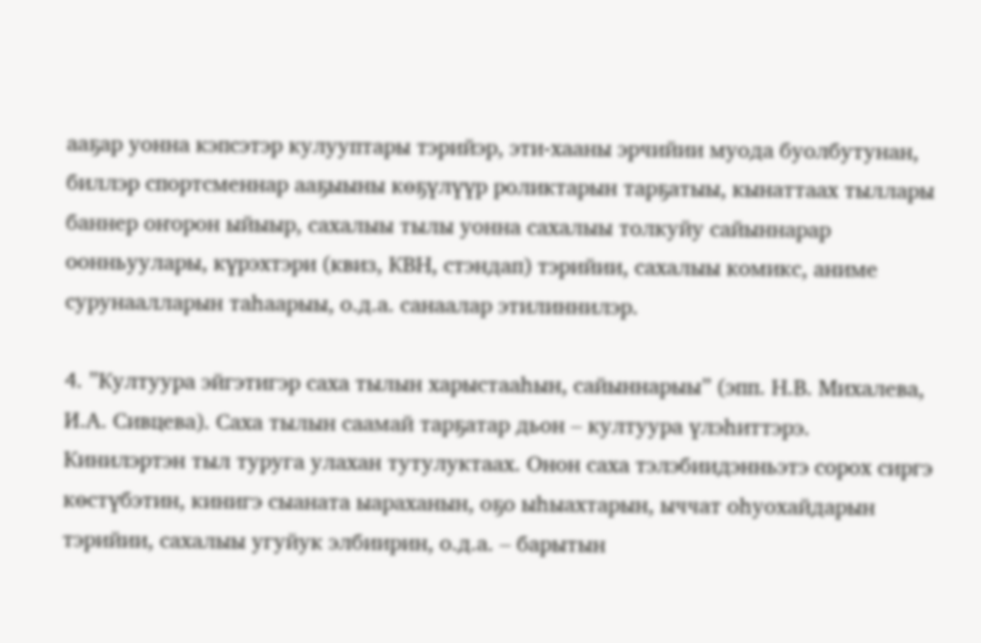ааҕар уонна кэпсэтэр кулууптары тэрийэр, эти-хааны эрчийии муода буолбутунан, биллэр спортсменнар ааҕыыны көҕүлүүр роликтарын тарҕатыы, кынаттаах тыллары баннер оҥорон ыйыыр, сахалыы тылы уонна сахалыы толкуйу сайыннарар оонньуулары, күрэхтэри (квиз, КВН, стэндап) тэрийии, сахалыы комикс, аниме сурунаалларын таһаарыы, о.д.а. санаалар этилиннилэр.

4. ”Култуура эйгэтигэр саха тылын харыстааһын, сайыннарыы” (эпп. Н.В. Михалева, И.А. Сивцева). Саха тылын саамай тарҕатар дьон – култуура үлэһиттэрэ. Кинилэртэн тыл туруга улахан тутулуктаах. Онон саха тэлэбиидэнньэтэ сорох сиргэ көстүбэтин, кинигэ сыаната ыараханын, оҕо ыһыахтарын, ыччат оһуохайдарын тэрийии, сахалыы угуйук элбиирин, о.д.а. – барытын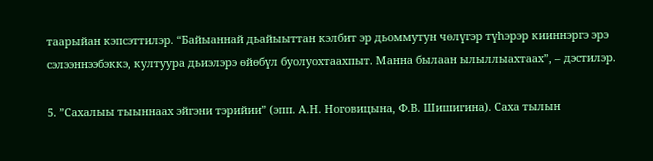таарыйан кэпсэттилэр. “Байыаннай дьайыыттан кэлбит эр дьоммутун чөлүгэр түһэрэр кииннэргэ эрэ сэлээннээбэккэ, култуура дьиэлэрэ өйөбүл буолуохтаахпыт. Манна былаан ылыллыахтаах”, – дэстилэр.

5. ”Сахалыы тыыннаах эйгэни тэрийии” (эпп. А.Н. Ноговицына, Ф.В. Шишигина). Саха тылын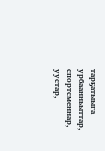тарҕатыыга урбаанньыттар, спортсменнар, уустар,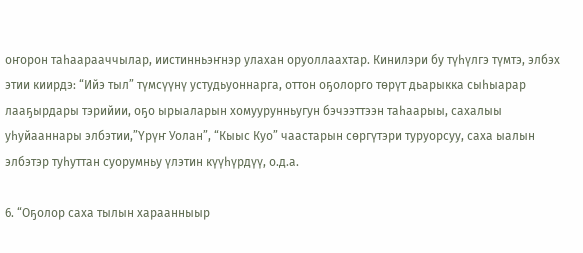оҥорон таһаарааччылар, иистинньэҥнэр улахан оруоллаахтар. Кинилэри бу түһүлгэ түмтэ, элбэх этии киирдэ: “Ийэ тыл” түмсүүнү устудьуоннарга, оттон оҕолорго төрүт дьарыкка сыһыарар лааҕырдары тэрийии, оҕо ырыаларын хомуурунньугун бэчээттээн таһаарыы, сахалыы уһуйааннары элбэтии,”Үрүҥ Уолан”, “Кыыс Куо” чаастарын сөргүтэри туруорсуу, саха ыалын элбэтэр туһуттан суорумньу үлэтин күүһүрдүү, о.д.а.

6. “Оҕолор саха тылын хараанныыр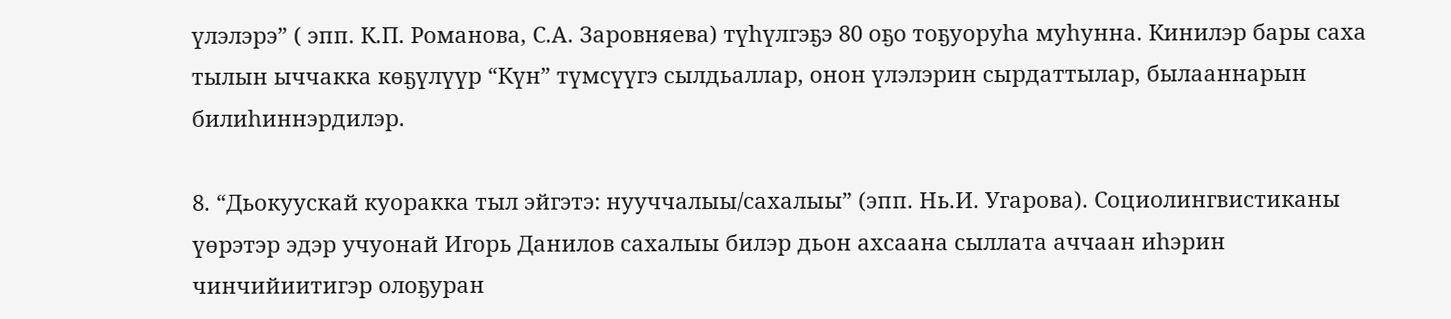үлэлэрэ” ( эпп. К.П. Романова, С.А. Заровняева) түһүлгэҕэ 80 оҕо тоҕуоруһа муһунна. Кинилэр бары саха тылын ыччакка көҕүлүүр “Күн” түмсүүгэ сылдьаллар, онон үлэлэрин сырдаттылар, былааннарын билиһиннэрдилэр.

8. “Дьокуускай куоракка тыл эйгэтэ: нууччалыы/сахалыы” (эпп. Нь.И. Угарова). Социолингвистиканы үөрэтэр эдэр учуонай Игорь Данилов сахалыы билэр дьон ахсаана сыллата аччаан иһэрин чинчийиитигэр олоҕуран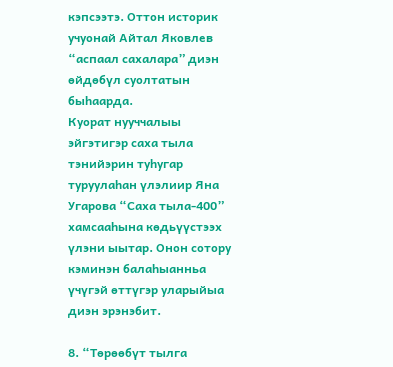кэпсээтэ. Оттон историк учуонай Айтал Яковлев “аспаал сахалара” диэн өйдөбүл суолтатын быһаарда.
Куорат нууччалыы эйгэтигэр саха тыла тэнийэрин туһугар туруулаһан үлэлиир Яна Угарова “Саха тыла-400” хамсааһына көдьүүстээх үлэни ыытар. Онон сотору кэминэн балаһыанньа үчүгэй өттүгэр уларыйыа диэн эрэнэбит.

8. “Төрөөбүт тылга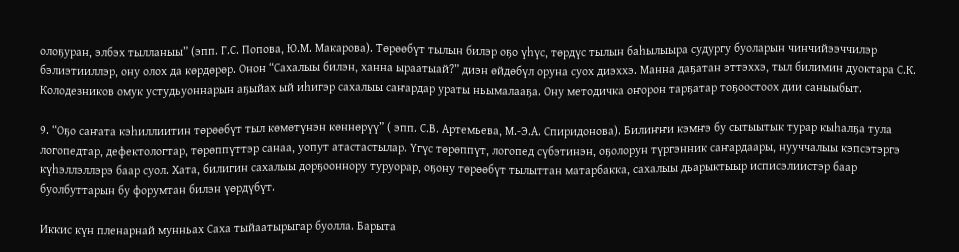олоҕуран, элбэх тылланыы” (эпп. Г.С. Попова, Ю.М. Макарова). Төрөөбүт тылын билэр оҕо үһүс, төрдүс тылын баһылыыра судургу буоларын чинчийээччилэр бэлиэтииллэр, ону олох да көрдөрөр. Онон “Сахалыы билэн, ханна ыраатыай?” диэн өйдөбүл оруна суох диэххэ. Манна даҕатан эттэххэ, тыл билимин дуоктара С.К. Колодезников омук устудьуоннарын аҕыйах ый иһигэр сахалыы саҥардар ураты ньымалааҕа. Ону методичка оҥорон тарҕатар тоҕоостоох дии саныыбыт.

9. “Оҕо саҥата кэһиллиитин төрөөбүт тыл көмөтүнэн көннөрүү” ( эпп. С.В. Артемьева, М.-Э.А. Спиридонова). Билиҥҥи кэмҥэ бу сытыытык турар кыһалҕа тула логопедтар, дефектологтар, төрөппүттэр санаа, уопут атастастылар. Үгүс төрөппүт, логопед сүбэтинэн, оҕолорун түргэнник саҥардаары, нууччалыы кэпсэтэргэ күһэллэллэрэ баар суол. Хата, билигин сахалыы дорҕооннору туруорар, оҕону төрөөбүт тылыттан матарбакка, сахалыы дьарыктыыр исписэлиистэр баар буолбуттарын бу форумтан билэн үөрдүбүт.

Иккис күн пленарнай мунньах Саха тыйаатырыгар буолла. Барыта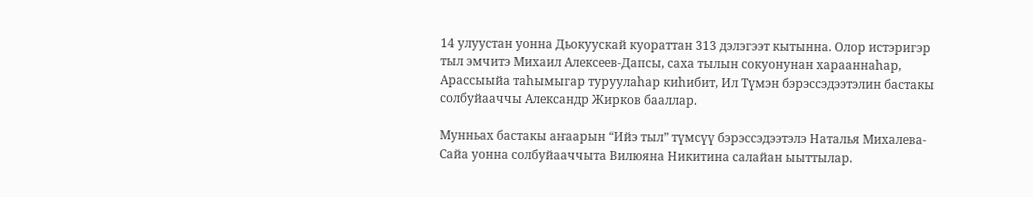14 улуустан уонна Дьокуускай куораттан 313 дэлэгээт кытынна. Олор истэригэр тыл эмчитэ Михаил Алексеев-Дапсы, саха тылын сокуонунан харааннаһар, Арассыыйа таһымыгар туруулаһар киһибит, Ил Түмэн бэрэссэдээтэлин бастакы солбуйааччы Александр Жирков бааллар.

Мунньах бастакы аҥаарын “Ийэ тыл” түмсүү бэрэссэдээтэлэ Наталья Михалева-Сайа уонна солбуйааччыта Вилюяна Никитина салайан ыыттылар.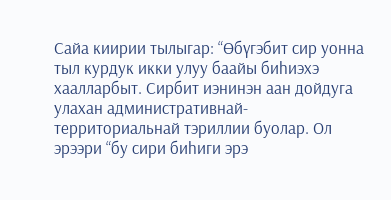Сайа киирии тылыгар: “Өбүгэбит сир уонна тыл курдук икки улуу баайы биһиэхэ хаалларбыт. Сирбит иэнинэн аан дойдуга улахан административнай-территориальнай тэриллии буолар. Ол эрээри “бу сири биһиги эрэ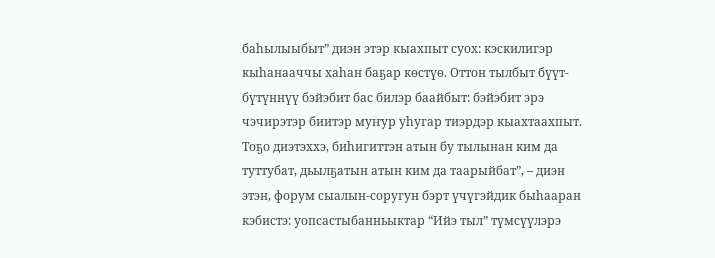баһылыыбыт” диэн этэр кыахпыт суох: кэскилигэр кыһанааччы хаһан баҕар көстүө. Оттон тылбыт бүүт-бүтүннүү бэйэбит бас билэр баайбыт: бэйэбит эрэ чэчирэтэр биитэр муҥур уһугар тиэрдэр кыахтаахпыт. Тоҕо диэтэххэ, биһигиттэн атын бу тылынан ким да туттубат, дьылҕатын атын ким да таарыйбат”, – диэн этэн, форум сыалын-соругун бэрт үчүгэйдик быһааран кэбистэ: уопсастыбанньыктар “Ийэ тыл” түмсүүлэрэ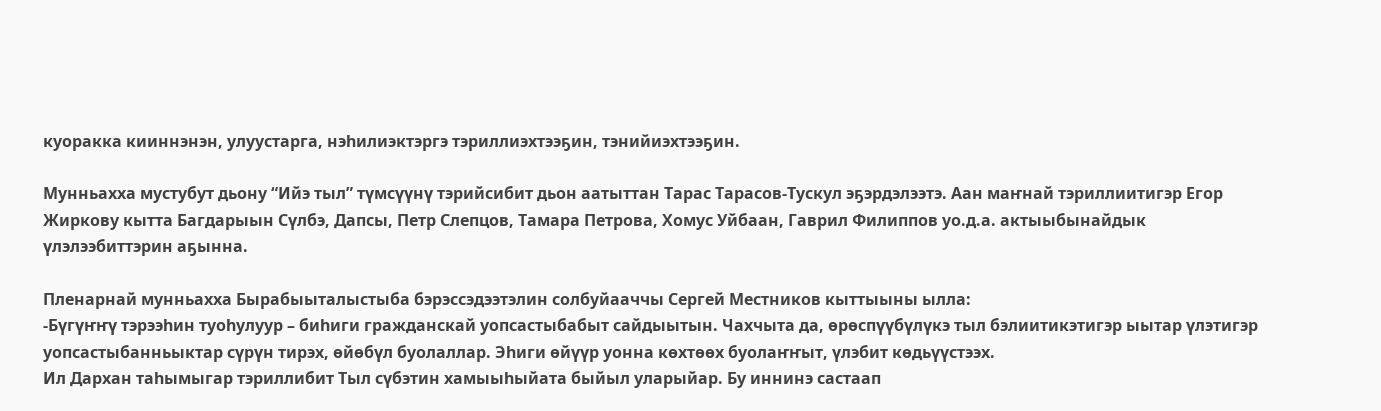куоракка кииннэнэн, улуустарга, нэһилиэктэргэ тэриллиэхтээҕин, тэнийиэхтээҕин.

Мунньахха мустубут дьону “Ийэ тыл” түмсүүнү тэрийсибит дьон аатыттан Тарас Тарасов-Тускул эҕэрдэлээтэ. Аан маҥнай тэриллиитигэр Егор Жиркову кытта Багдарыын Сүлбэ, Дапсы, Петр Слепцов, Тамара Петрова, Хомус Уйбаан, Гаврил Филиппов уо.д.а. актыыбынайдык үлэлээбиттэрин аҕынна.

Пленарнай мунньахха Бырабыыталыстыба бэрэссэдээтэлин солбуйааччы Сергей Местников кыттыыны ылла:
-Бүгүҥҥү тэрээһин туоһулуур – биһиги гражданскай уопсастыбабыт сайдыытын. Чахчыта да, өрөспүүбүлүкэ тыл бэлиитикэтигэр ыытар үлэтигэр уопсастыбанньыктар сүрүн тирэх, өйөбүл буолаллар. Эһиги өйүүр уонна көхтөөх буолаҥҥыт, үлэбит көдьүүстээх.
Ил Дархан таһымыгар тэриллибит Тыл сүбэтин хамыыһыйата быйыл уларыйар. Бу иннинэ састаап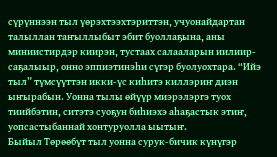сүрүннээн тыл үөрэхтээхтэриттэн, учуонайдартан талыллан таҥыллыбыт эбит буоллаҕына, аны миниистирдэр киирэн, тустаах салааларын иилиир-саҕалыыр, онно эппиэтинэһи сүгэр буолуохтара. “Ийэ тыл” түмсүүттэн икки-үс киһитэ киллэриҥ диэн ыҥырабын. Уонна тылы өйүүр миэрэлэргэ туох тиийбэтин, ситэтэ суоҕун биһиэхэ аһаҕастык этиҥ, уопсастыбаннай хонтуруолла ыытыҥ.
Быйыл Төрөөбүт тыл уонна сурук-бичик күнүгэр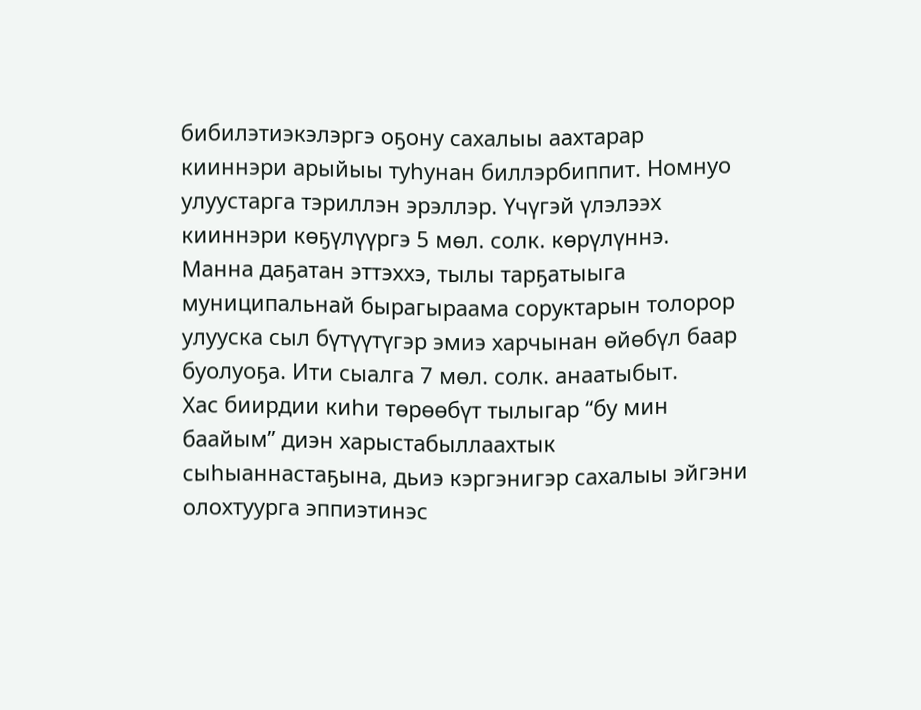бибилэтиэкэлэргэ оҕону сахалыы аахтарар кииннэри арыйыы туһунан биллэрбиппит. Номнуо улуустарга тэриллэн эрэллэр. Үчүгэй үлэлээх кииннэри көҕүлүүргэ 5 мөл. солк. көрүлүннэ.
Манна даҕатан эттэххэ, тылы тарҕатыыга муниципальнай бырагыраама соруктарын толорор улууска сыл бүтүүтүгэр эмиэ харчынан өйөбүл баар буолуоҕа. Ити сыалга 7 мөл. солк. анаатыбыт.
Хас биирдии киһи төрөөбүт тылыгар “бу мин баайым” диэн харыстабыллаахтык сыһыаннастаҕына, дьиэ кэргэнигэр сахалыы эйгэни олохтуурга эппиэтинэс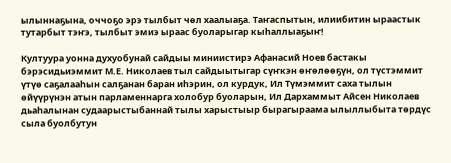ылыннаҕына, оччоҕо эрэ тылбыт чөл хаалыаҕа. Таҥаспытын, илиибитин ыраастык тутарбыт тэҥэ, тылбыт эмиэ ыраас буоларыгар кыһаллыаҕыҥ!

Култуура уонна духуобунай сайдыы миниистирэ Афанасий Ноев бастакы бэрэсидьиэммит М.Е. Николаев тыл сайдыытыгар сүҥкэн өҥөлөөҕүн, ол түстэммит үтүө саҕалааһын салҕанан баран иһэрин, ол курдук, Ил Түмэммит саха тылын өйүүрүнэн атын парламеннарга холобур буоларын, Ил Дархаммыт Айсен Николаев дьаһалынан судаарыстыбаннай тылы харыстыыр бырагыраама ылыллыбыта төрдүс сыла буолбутун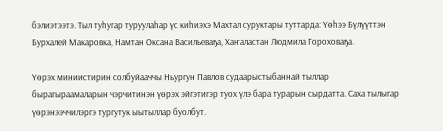бэлиэтээтэ. Тыл туһугар туруулаһар үс киһиэхэ Махтал суруктары туттарда: Үөһээ Бүлүүттэн Бурхалей Макаровка, Намтан Оксана Васильеваҕа, Хаҥаластан Людмила Гороховаҕа.

Үөрэх миниистирин солбуйааччы Ньургун Павлов судаарыстыбаннай тыллар бырагыраамаларын чэрчитинэн үөрэх эйгэтигэр туох үлэ бара турарын сырдатта. Саха тылыгар үөрэнээччилэргэ тургутук ыытыллар буолбут.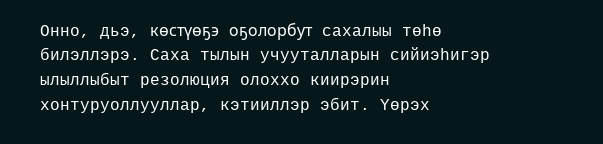Онно, дьэ, көстүөҕэ оҕолорбут сахалыы төһө билэллэрэ. Саха тылын учууталларын сийиэһигэр ылыллыбыт резолюция олоххо киирэрин хонтуруоллууллар, кэтииллэр эбит. Үөрэх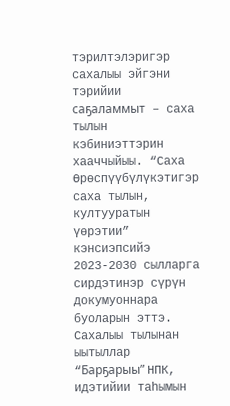тэрилтэлэригэр сахалыы эйгэни тэрийии саҕаламмыт – саха тылын кэбиниэттэрин хааччыйыы. “Саха Өрөспүүбүлүкэтигэр саха тылын, култууратын үөрэтии” кэнсиэпсийэ 2023-2030 сылларга сирдэтинэр сүрүн докумуоннара буоларын эттэ. Сахалыы тылынан ыытыллар “Барҕарыы” НПК, идэтийии таһымын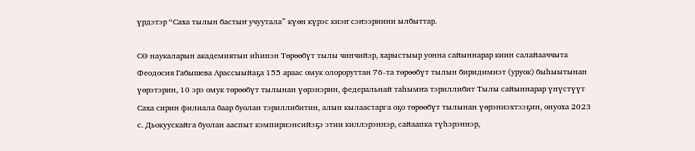үрдэтэр “Саха тылын бастыҥ учуутала” күөн күрэс киэҥ сэҥээриини ылбыттар.

СӨ наукаларын академиятын иһинэн Төрөөбүт тылы чинчийэр, харыстыыр уонна сайыннарар киин салайааччыта Феодосия Габышева Арассыыйаҕа 155 араас омук олороруттан 76-та төрөөбүт тылын биридимиэт (уруок) быһыытынан үөрэтэрин, 10 эрэ омук төрөөбүт тылынан үөрэнэрин, федеральнай таһымҥа тэриллибит Тылы сайыннарар үнүстүүт Саха сирин филиала баар буолан тэриллибитин, алын кылаастарга оҕо төрөөбүт тылынан үөрэниэхтээҕин, онуоха 2023 с. Дьокуускайга буолан ааспыт кэмпириэнсийэҕэ этии киллэрэннэр, сайаапка түһэрэннэр,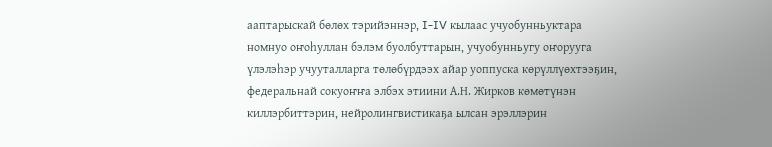ааптарыскай бөлөх тэрийэннэр, I-IV кылаас учуобунньуктара номнуо оҥоһуллан бэлэм буолбуттарын, учуобунньугу оҥорууга үлэлэһэр учууталларга төлөбүрдээх айар уоппуска көрүллүөхтээҕин, федеральнай сокуоҥҥа элбэх этиини А.Н. Жирков көмөтүнэн киллэрбиттэрин, нейролингвистикаҕа ылсан эрэллэрин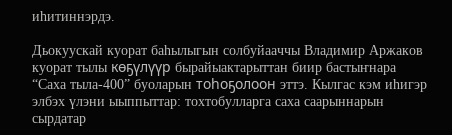иһитиннэрдэ.

Дьокуускай куорат баһылыгын солбуйааччы Владимир Аржаков куорат тылы көҕүлүүр бырайыактарыттан биир бастыҥнара “Саха тыла-400” буоларын тоһоҕолоон эттэ. Кылгас кэм иһигэр элбэх үлэни ыыппыттар: тохтобулларга саха саарыннарын сырдатар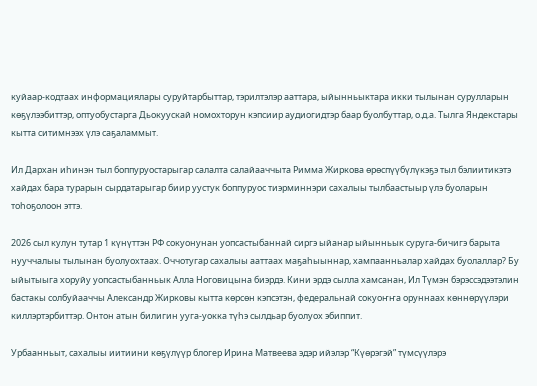куйаар-кодтаах информациялары суруйтарбыттар, тэрилтэлэр ааттара, ыйынньыктара икки тылынан сурулларын көҕүлээбиттэр, оптуобустарга Дьокуускай номохторун кэпсиир аудиогидтэр баар буолбуттар, о.д.а. Тылга Яндекстары кытта ситимнээх үлэ саҕаламмыт.

Ил Дархан иһинэн тыл боппуруостарыгар салалта салайааччыта Римма Жиркова өрөспүүбүлүкэҕэ тыл бэлиитикэтэ хайдах бара турарын сырдатарыгар биир уустук боппуруос тиэрминнэри сахалыы тылбаастыыр үлэ буоларын тоһоҕолоон эттэ.

2026 сыл кулун тутар 1 күнүттэн РФ сокуонунан уопсастыбаннай сиргэ ыйанар ыйынньык суруга-бичигэ барыта нууччалыы тылынан буолуохтаах. Оччотугар сахалыы ааттаах маҕаһыыннар, хампаанньалар хайдах буолаллар? Бу ыйытыыга хоруйу уопсастыбанньык Алла Ноговицына биэрдэ. Кини эрдэ сылла хамсанан, Ил Түмэн бэрэссэдээтэлин бастакы солбуйааччы Александр Жирковы кытта көрсөн кэпсэтэн, федеральнай сокуоҥҥа оруннаах көннөрүүлэри киллэртэрбиттэр. Онтон атын билигин ууга-уокка түһэ сылдьар буолуох эбиппит.

Урбаанньыт, сахалыы иитиини көҕүлүүр блогер Ирина Матвеева эдэр ийэлэр “Күөрэгэй” түмсүүлэрэ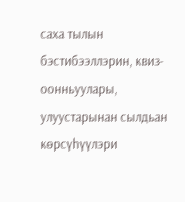саха тылын бэстибээллэрин, квиз-оонньуулары, улуустарынан сылдьан көрсүһүүлэри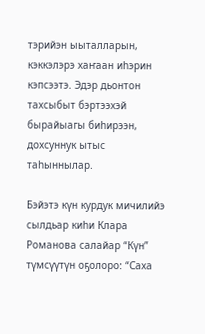тэрийэн ыыталларын, кэккэлэрэ хаҥаан иһэрин кэпсээтэ. Эдэр дьонтон тахсыбыт бэртээхэй бырайыагы биһирээн, дохсуннук ытыс таһыннылар.

Бэйэтэ күн курдук мичилийэ сылдьар киһи Клара Романова салайар “Күн” түмсүүтүн оҕолоро: “Саха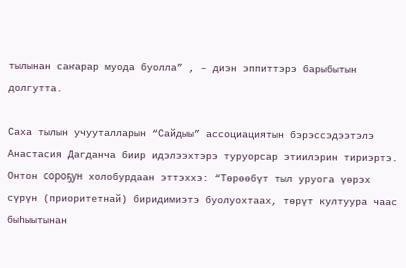тылынан саҥарар муода буолла” , – диэн эппиттэрэ барыбытын долгутта.

Саха тылын учууталларын “Сайдыы” ассоциациятын бэрэссэдээтэлэ Анастасия Дагданча биир идэлээхтэрэ туруорсар этиилэрин тириэртэ. Онтон сороҕун холобурдаан эттэххэ: “Төрөөбүт тыл уруога үөрэх сүрүн (приоритетнай) биридимиэтэ буолуохтаах, төрүт култуура чаас быһыытынан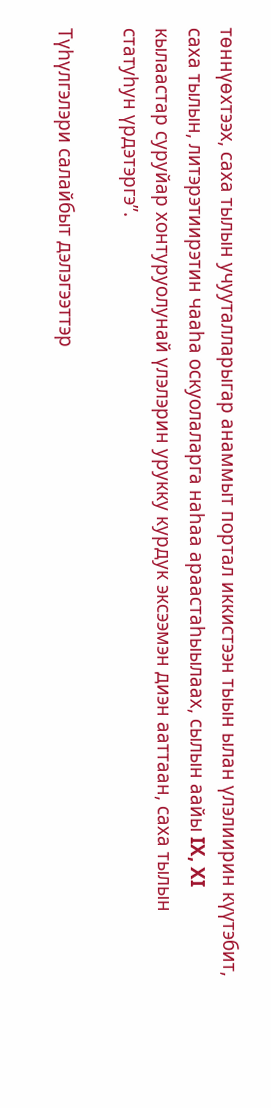төннүөхтээх, саха тылын учууталларыгар анаммыт портал иккистээн тыын ылан үлэлиирин күүтэбит, саха тылын, литэрэтиирэтин чааһа оскуолаларга наһаа араастаһыылаах, сылын аайы IX, XI кылаастар суруйар хонтуруолунай үлэлэрин урукку курдук эксээмэн диэн ааттаан, саха тылын статуһун үрдэтэргэ”.

Түһүлгэлэри салайбыт дэлэгээттэр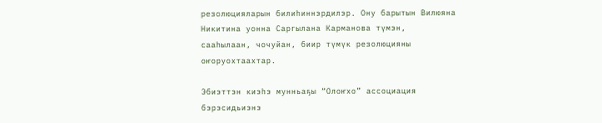резолюцияларын билиһиннэрдилэр. Ону барытын Вилюяна Никитина уонна Саргылана Карманова түмэн, сааһылаан, чочуйан, биир түмүк резолюцияны оҥоруохтаахтар.

Эбиэттэн киэһэ мунньаҕы “Олоҥхо” ассоциация бэрэсидьиэнэ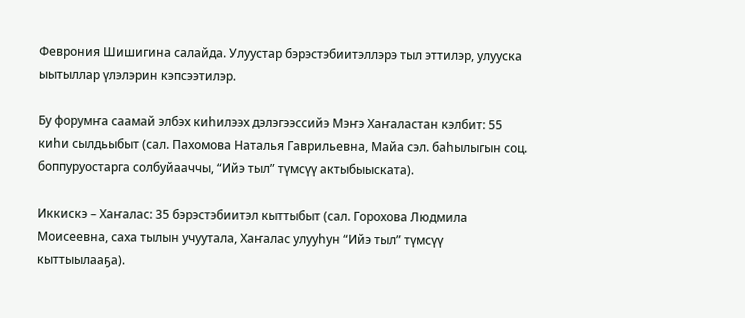Феврония Шишигина салайда. Улуустар бэрэстэбиитэллэрэ тыл эттилэр, улууска ыытыллар үлэлэрин кэпсээтилэр.

Бу форумҥа саамай элбэх киһилээх дэлэгээссийэ Мэҥэ Хаҥаластан кэлбит: 55 киһи сылдьыбыт (сал. Пахомова Наталья Гаврильевна, Майа сэл. баһылыгын соц. боппуруостарга солбуйааччы, “Ийэ тыл” түмсүү актыбыыската).

Иккискэ – Хаҥалас: 35 бэрэстэбиитэл кыттыбыт (сал. Горохова Людмила Моисеевна, саха тылын учуутала, Хаҥалас улууһун “Ийэ тыл” түмсүү кыттыылааҕа).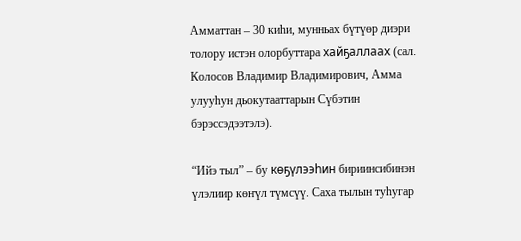Амматтан – 30 киһи, мунньах бүтүөр диэри толору истэн олорбуттара хайҕаллаах (сал. Колосов Владимир Владимирович, Амма улууһун дьокутааттарын Сүбэтин бэрэссэдээтэлэ).

“Ийэ тыл” – бу көҕүлээһин бириинсибинэн үлэлиир көҥүл түмсүү. Саха тылын туһугар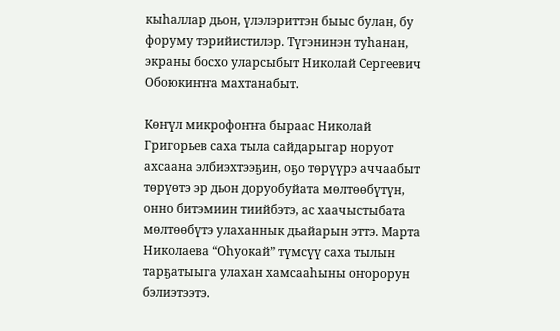кыһаллар дьон, үлэлэриттэн быыс булан, бу форуму тэрийистилэр. Түгэнинэн туһанан, экраны босхо уларсыбыт Николай Сергеевич Обоюкиҥҥа махтанабыт.

Көҥүл микрофоҥҥа быраас Николай Григорьев саха тыла сайдарыгар норуот ахсаана элбиэхтээҕин, оҕо төрүүрэ аччаабыт төрүөтэ эр дьон доруобуйата мөлтөөбүтүн, онно битэмиин тиийбэтэ, ас хаачыстыбата мөлтөөбүтэ улаханнык дьайарын эттэ. Марта Николаева “Оһуокай” түмсүү саха тылын тарҕатыыга улахан хамсааһыны оҥорорун бэлиэтээтэ.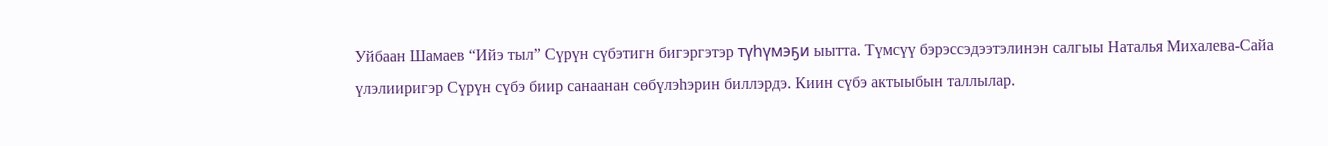Уйбаан Шамаев “Ийэ тыл” Сүрүн сүбэтигн бигэргэтэр түһүмэҕи ыытта. Түмсүү бэрэссэдээтэлинэн салгыы Наталья Михалева-Сайа үлэлииригэр Сүрүн сүбэ биир санаанан сөбүлэһэрин биллэрдэ. Киин сүбэ актыыбын таллылар.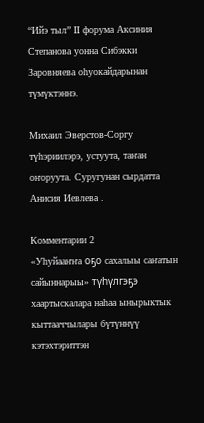“Ийэ тыл” II форума Аксиния Степанова уонна Сибэкки Заровняева оһуокайдарынан түмүктэннэ.

Михаил Эверстов-Соргу түһэриилэрэ, устуута, таҥан оҥоруута. Суругунан сырдатта Анисия Иевлева .

Комментарии 2
«Уһуйааҥҥа оҕо сахалыы саҥатын сайыннарыы» түһүлгэҕэ хаартыскалара наһаа ынырыктык кыттааччылары бүтүннүү кэтэхтэриттэн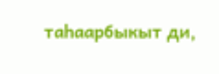таһаарбыкыт ди,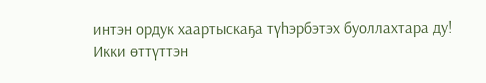интэн ордук хаартыскаҕа түһэрбэтэх буоллахтара ду!
Икки өттүттэн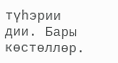түһэрии дии. Бары көстөллөр.